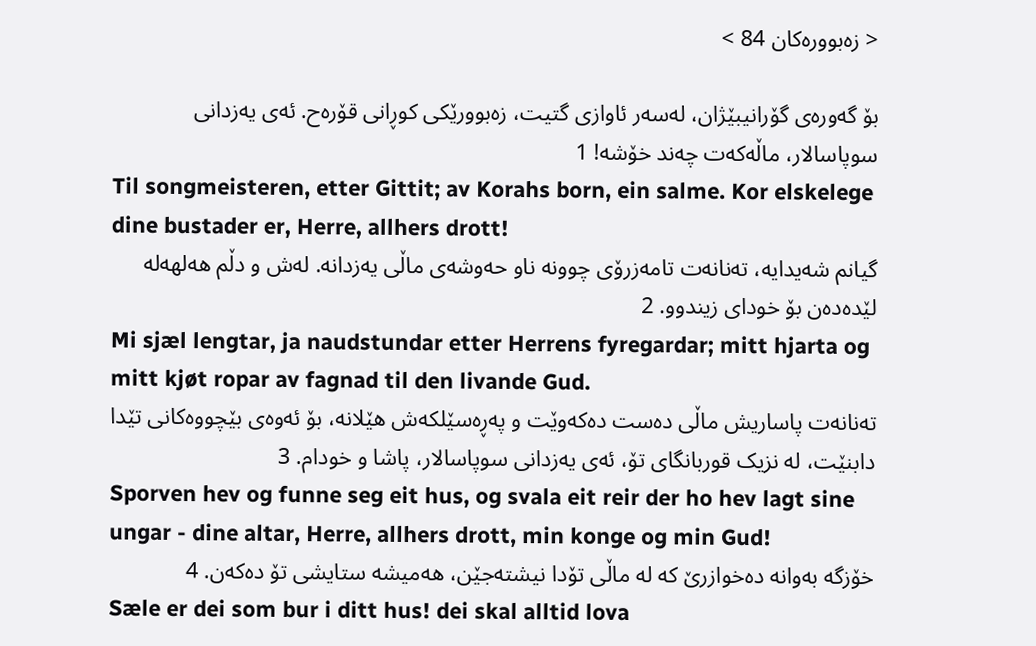< زەبوورەکان 84 >

بۆ گەورەی گۆرانیبێژان، لەسەر ئاوازی گتیت، زەبوورێکی کوڕانی قۆرەح. ئەی یەزدانی سوپاسالار، ماڵەکەت چەند خۆشە! 1
Til songmeisteren, etter Gittit; av Korahs born, ein salme. Kor elskelege dine bustader er, Herre, allhers drott!
گیانم شەیدایە، تەنانەت تامەزرۆی چوونە ناو حەوشەی ماڵی یەزدانە. لەش و دڵم هەلهەلە لێدەدەن بۆ خودای زیندوو. 2
Mi sjæl lengtar, ja naudstundar etter Herrens fyregardar; mitt hjarta og mitt kjøt ropar av fagnad til den livande Gud.
تەنانەت پاساریش ماڵی دەست دەکەوێت و پەڕەسێلکەش هێلانە، بۆ ئەوەی بێچووەکانی تێدا دابنێت، لە نزیک قوربانگای تۆ، ئەی یەزدانی سوپاسالار، پاشا و خودام. 3
Sporven hev og funne seg eit hus, og svala eit reir der ho hev lagt sine ungar - dine altar, Herre, allhers drott, min konge og min Gud!
خۆزگە بەوانە دەخوازرێ کە لە ماڵی تۆدا نیشتەجێن، هەمیشە ستایشی تۆ دەکەن. 4
Sæle er dei som bur i ditt hus! dei skal alltid lova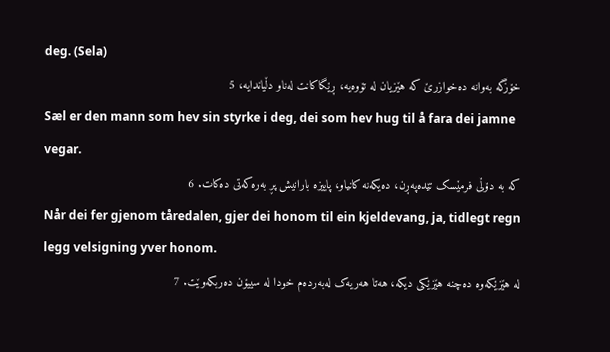deg. (Sela)
خۆزگە بەوانە دەخوازرێ کە هێزیان لە تۆوەیە، ڕێگاکانت لەناو دڵیاندایە، 5
Sæl er den mann som hev sin styrke i deg, dei som hev hug til å fara dei jamne vegar.
کە بە دۆڵی فرمێسک تێدەپەڕن، دەیکەنە کانیاو، پاییزە بارانیش پڕ بەرەکەتی دەکات. 6
Når dei fer gjenom tåredalen, gjer dei honom til ein kjeldevang, ja, tidlegt regn legg velsigning yver honom.
لە هێزێکەوە دەچنە هێزێکی دیکە، هەتا هەریەک لەبەردەم خودا لە سییۆن دەربکەوێت. 7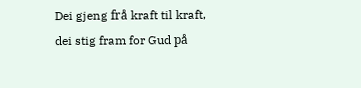Dei gjeng frå kraft til kraft, dei stig fram for Gud på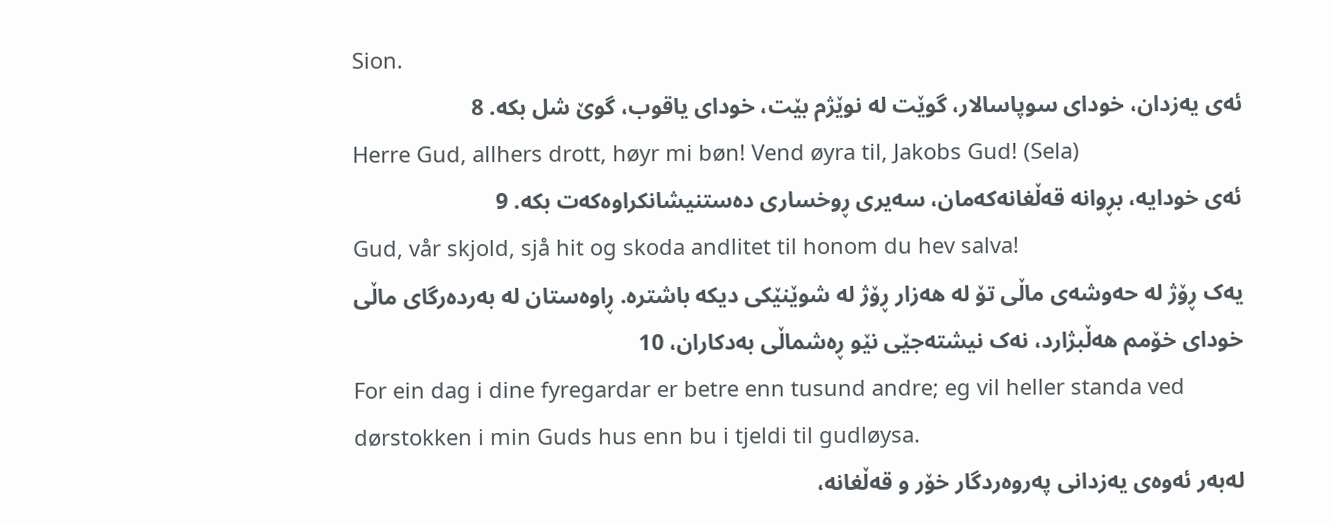Sion.
ئەی یەزدان، خودای سوپاسالار، گوێت لە نوێژم بێت، خودای یاقوب، گوێ شل بکە. 8
Herre Gud, allhers drott, høyr mi bøn! Vend øyra til, Jakobs Gud! (Sela)
ئەی خودایە، بڕوانە قەڵغانەکەمان، سەیری ڕوخساری دەستنیشانکراوەکەت بکە. 9
Gud, vår skjold, sjå hit og skoda andlitet til honom du hev salva!
یەک ڕۆژ لە حەوشەی ماڵی تۆ لە هەزار ڕۆژ لە شوێنێکی دیکە باشترە. ڕاوەستان لە بەردەرگای ماڵی خودای خۆمم هەڵبژارد، نەک نیشتەجێی نێو ڕەشماڵی بەدکاران، 10
For ein dag i dine fyregardar er betre enn tusund andre; eg vil heller standa ved dørstokken i min Guds hus enn bu i tjeldi til gudløysa.
لەبەر ئەوەی یەزدانی پەروەردگار خۆر و قەڵغانە،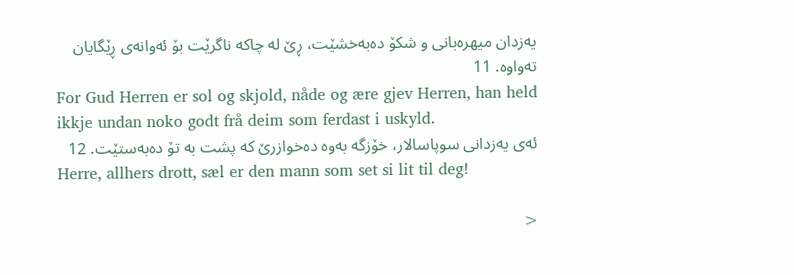یەزدان میهرەبانی و شکۆ دەبەخشێت، ڕێ لە چاکە ناگرێت بۆ ئەوانەی ڕێگایان تەواوە. 11
For Gud Herren er sol og skjold, nåde og ære gjev Herren, han held ikkje undan noko godt frå deim som ferdast i uskyld.
ئەی یەزدانی سوپاسالار، خۆزگە بەوە دەخوازرێ کە پشت بە تۆ دەبەستێت. 12
Herre, allhers drott, sæl er den mann som set si lit til deg!

<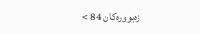زەبوورەکان 84 >